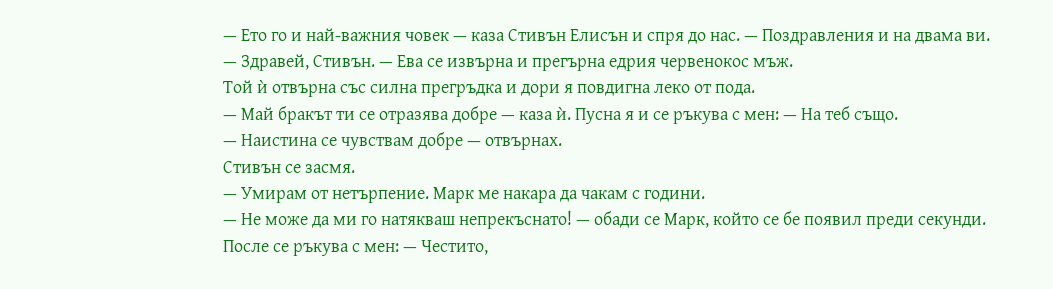— Ето го и най-важния човек — каза Стивън Елисън и спря до нас. — Поздравления и на двама ви.
— Здравей, Стивън. — Ева се извърна и прегърна едрия червенокос мъж.
Той ѝ отвърна със силна прегръдка и дори я повдигна леко от пода.
— Май бракът ти се отразява добре — каза ѝ. Пусна я и се ръкува с мен: — На теб също.
— Наистина се чувствам добре — отвърнах.
Стивън се засмя.
— Умирам от нетърпение. Марк ме накара да чакам с години.
— Не може да ми го натякваш непрекъснато! — обади се Марк, който се бе появил преди секунди. После се ръкува с мен: — Честито,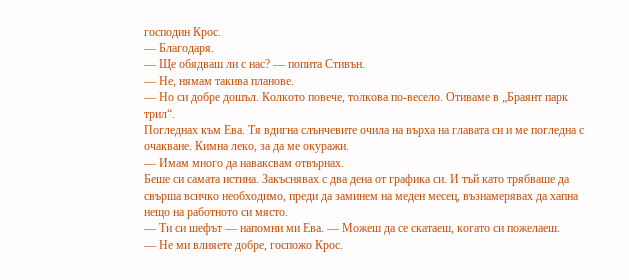господин Крос.
— Благодаря.
— Ще обядваш ли с нас? — попита Стивън.
— Не, нямам такива планове.
— Но си добре дошъл. Колкото повече, толкова по-весело. Отиваме в „Браянт парк трил“.
Погледнах към Ева. Тя вдигна слънчевите очила на върха на главата си и ме погледна с очакване. Кимна леко, за да ме окуражи.
— Имам много да наваксвам отвърнах.
Беше си самата истина. Закъснявах с два дена от графика си. И тъй като трябваше да свърша всичко необходимо, преди да заминем на меден месец, възнамерявах да хапна нещо на работното си място.
— Ти си шефът — напомни ми Ева. — Можеш да се скатаеш, когато си пожелаеш.
— Не ми влияете добре, госпожо Крос.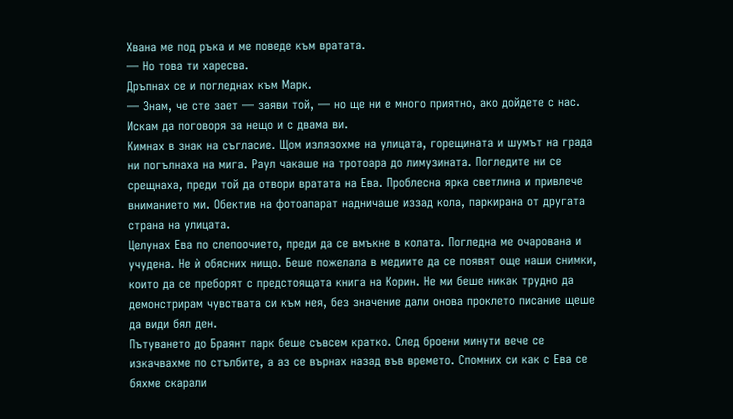Хвана ме под ръка и ме поведе към вратата.
— Но това ти харесва.
Дръпнах се и погледнах към Марк.
— Знам, че сте зает — заяви той, — но ще ни е много приятно, ако дойдете с нас. Искам да поговоря за нещо и с двама ви.
Кимнах в знак на съгласие. Щом излязохме на улицата, горещината и шумът на града ни погълнаха на мига. Раул чакаше на тротоара до лимузината. Погледите ни се срещнаха, преди той да отвори вратата на Ева. Проблесна ярка светлина и привлече вниманието ми. Обектив на фотоапарат надничаше иззад кола, паркирана от другата страна на улицата.
Целунах Ева по слепоочието, преди да се вмъкне в колата. Погледна ме очарована и учудена. Не ѝ обясних нищо. Беше пожелала в медиите да се появят още наши снимки, които да се преборят с предстоящата книга на Корин. Не ми беше никак трудно да демонстрирам чувствата си към нея, без значение дали онова проклето писание щеше да види бял ден.
Пътуването до Браянт парк беше съвсем кратко. След броени минути вече се изкачвахме по стълбите, а аз се върнах назад във времето. Спомних си как с Ева се бяхме скарали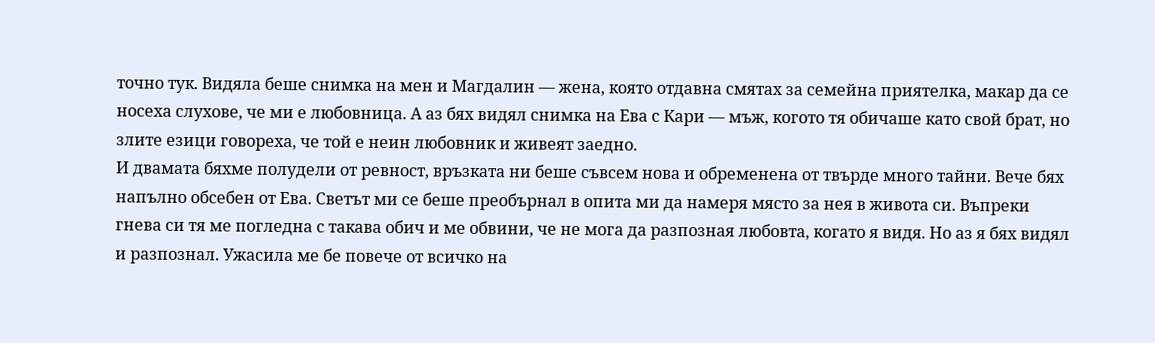точно тук. Видяла беше снимка на мен и Магдалин — жена, която отдавна смятах за семейна приятелка, макар да се носеха слухове, че ми е любовница. А аз бях видял снимка на Ева с Кари — мъж, когото тя обичаше като свой брат, но злите езици говореха, че той е неин любовник и живеят заедно.
И двамата бяхме полудели от ревност, връзката ни беше съвсем нова и обременена от твърде много тайни. Вече бях напълно обсебен от Ева. Светът ми се беше преобърнал в опита ми да намеря място за нея в живота си. Въпреки гнева си тя ме погледна с такава обич и ме обвини, че не мога да разпозная любовта, когато я видя. Но аз я бях видял и разпознал. Ужасила ме бе повече от всичко на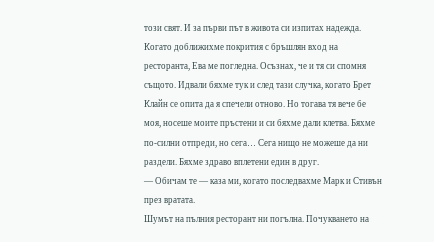този свят. И за първи път в живота си изпитах надежда.
Когато доближихме покрития с бръшлян вход на ресторанта, Ева ме погледна. Осъзнах, че и тя си спомня същото. Идвали бяхме тук и след тази случка, когато Брет Клайн се опита да я спечели отново. Но тогава тя вече бе моя, носеше моите пръстени и си бяхме дали клетва. Бяхме по-силни отпреди, но сега… Сега нищо не можеше да ни раздели. Бяхме здраво вплетени един в друг.
— Обичам те — каза ми, когато последвахме Марк и Стивън през вратата.
Шумът на пълния ресторант ни погълна. Почукването на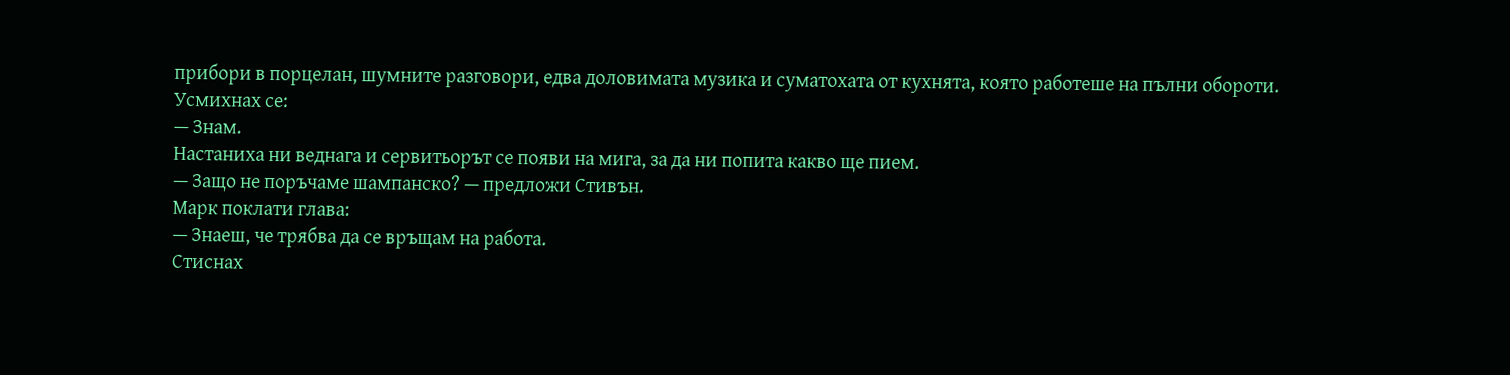прибори в порцелан, шумните разговори, едва доловимата музика и суматохата от кухнята, която работеше на пълни обороти.
Усмихнах се:
— Знам.
Настаниха ни веднага и сервитьорът се появи на мига, за да ни попита какво ще пием.
— Защо не поръчаме шампанско? — предложи Стивън.
Марк поклати глава:
— Знаеш, че трябва да се връщам на работа.
Стиснах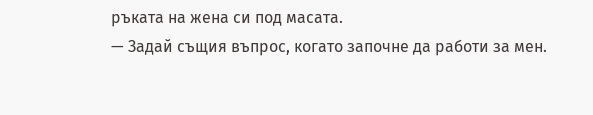ръката на жена си под масата.
— Задай същия въпрос, когато започне да работи за мен.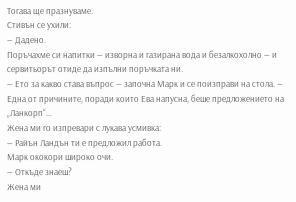Тогава ще празнуваме.
Стивън се ухили:
— Дадено.
Поръчахме си напитки — изворна и газирана вода и безалкохолно — и сервитьорът отиде да изпълни поръчката ни.
— Ето за какво става въпрос — започна Марк и се поизправи на стола. — Една от причините, поради които Ева напусна, беше предложението на „Ланкорп“…
Жена ми го изпревари с лукава усмивка:
— Райън Ландън ти е предложил работа.
Марк ококори широко очи.
— Откъде знаеш?
Жена ми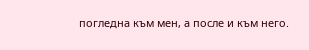погледна към мен, а после и към него.